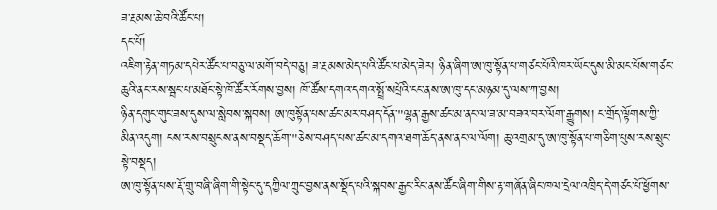ཟ་རྔམས་ཆེ་བའི་ཚོང་པ།
དང་པོ།
འཇིག་རྟེན་གཏམ་དཔེར་ཚོང་པ་བཅུ་ལ་མགོ་བདེ་བཅུ། ཟ་རྔམས་མེད་པའི་ཚོང་པ་མེད་ཟེར། ཉིན་ཞིག་ཨ་ཁུ་སྟོན་པ་གཙང་པོའི་ཁར་ཡོང་དུས་མི་མང་པོས་གཙང་ཆུའི་ནང་རས་སྦང་པ་མཐོང་སྟེ་ཁོ་ཚོར་རོགས་བྱས། ཁོ་ཚོས་དགའ་དགའ་སྤྲོ་སཔྲོའི་ངང་ནས་ཨ་ཁུ་དང་མཉམ་དུ་ལས་ཀ་བྱས།
ཉིན་དགུང་གུང་ཟས་དུས་ལ་སླེབས་སྐབས། ཨ་ཁུསྟོན་པས་ཚང་མར་བཤད་དོན་"ལྷན་རྒྱས་ཚང་མ་ནང་ལ་ཟ་མ་བཟའ་བར་ལོག་རྒྱུགས། ང་གྲོད་ལྟོགས་ཀྱི་མིན་འདུག། ངས་རས་བསྲུངས་ནས་བསྡད་ཆོག་"ཅེས་བཤད་པས་ཚང་མ་དགའ་ཐག་ཆོད་ནས་ནང་ལ་ལོག། ཆུ་འགྲམ་དུ་ཨ་ཁུ་སྟོན་པ་གཅིག་པུས་རས་སྲུང་སྟེ་བསྡད།
ཨ་ཁུ་སྟོན་པས་རྡོ་གྲུ་བཞི་ཞིག་གི་སྟེང་དུ་དཀྱིལ་ཀྲུང་བྱས་ནས་སྡོད་པའི་སྐབས་རྒྱང་རིང་ནས་ཚོང་ཞིག་གིས་རྟ་གཞོན་ཞིང་ཁལ་དྲེལ་འཁྲིད་དེ་གཙང་པོ་ཕྱོགས་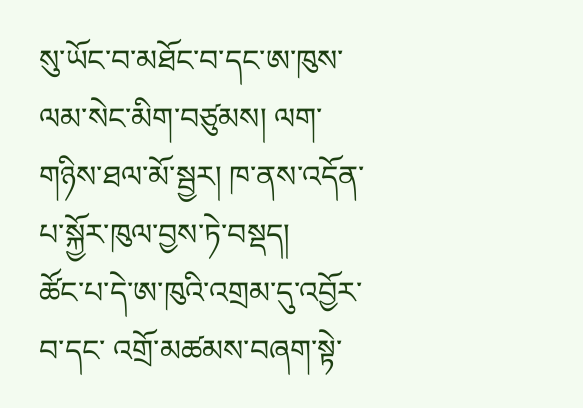སུ་ཡོང་བ་མཐོང་བ་དང་ཨ་ཁུས་ལམ་སེང་མིག་བཙུམས། ལག་གཉིས་ཐལ་མོ་སྦྱར། ཁ་ནས་འདོན་པ་སྐྱོར་ཁུལ་བྱས་ཏེ་བསྡད།
ཚོང་པ་དེ་ཨ་ཁུའི་འགྲམ་དུ་འབྱོར་བ་དང་ འགྲོ་མཚམས་བཞག་སྟེ་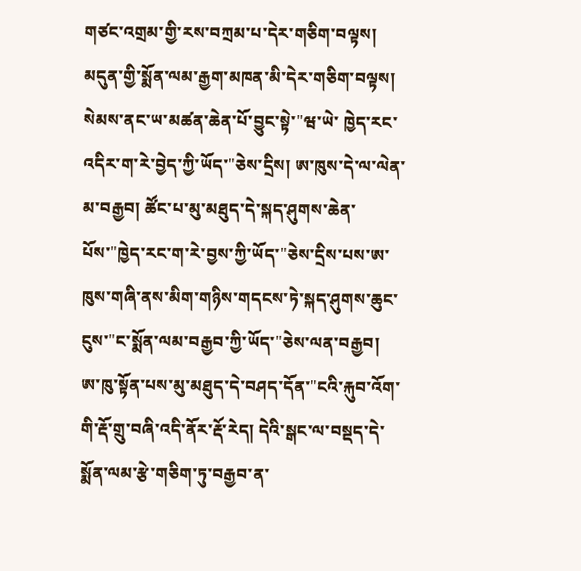གཙང་འགྲམ་གྱི་རས་བཀྲམ་པ་དེར་གཅིག་བལྟས། མདུན་གྱི་སྨོན་ལམ་རྒྱག་མཁན་མི་དེར་གཅིག་བལྟས། སེམས་ནང་ཡ་མཚན་ཆེན་པོ་བྱུང་སྟེ་"ཝ་ཡེ་ ཁྱེད་རང་འདིར་ག་རེ་བྱེད་ཀྱི་ཡོད་"ཅེས་དྲིས། ཨ་ཁུས་དེ་ལ་ལེན་མ་བརྒྱབ། ཚོང་པ་མུ་མཐུད་དེ་སྐད་ཤུགས་ཆེན་པོས་"ཁྱེད་རང་ག་རེ་བྱས་ཀྱི་ཡོད་"ཅེས་དྲིས་པས་ཨ་ཁུས་གཞི་ནས་མིག་གཉིས་གདངས་ཏེ་སྐད་ཤུགས་ཆུང་ངུས་"ང་སྨོན་ལམ་བརྒྱབ་ཀྱི་ཡོད་"ཅེས་ལན་བརྒྱབ།
ཨ་ཁུ་སྟོན་པས་མུ་མཐུད་དེ་བཤད་དོན་"ངའི་རྐུབ་འོག་གི་རྡོ་གྲུ་བཞི་འདི་ནོར་རྡོ་རེད། དེའི་སྒང་ལ་བསྡད་དེ་སྨོན་ལམ་རྩེ་གཅིག་ཏུ་བརྒྱབ་ན་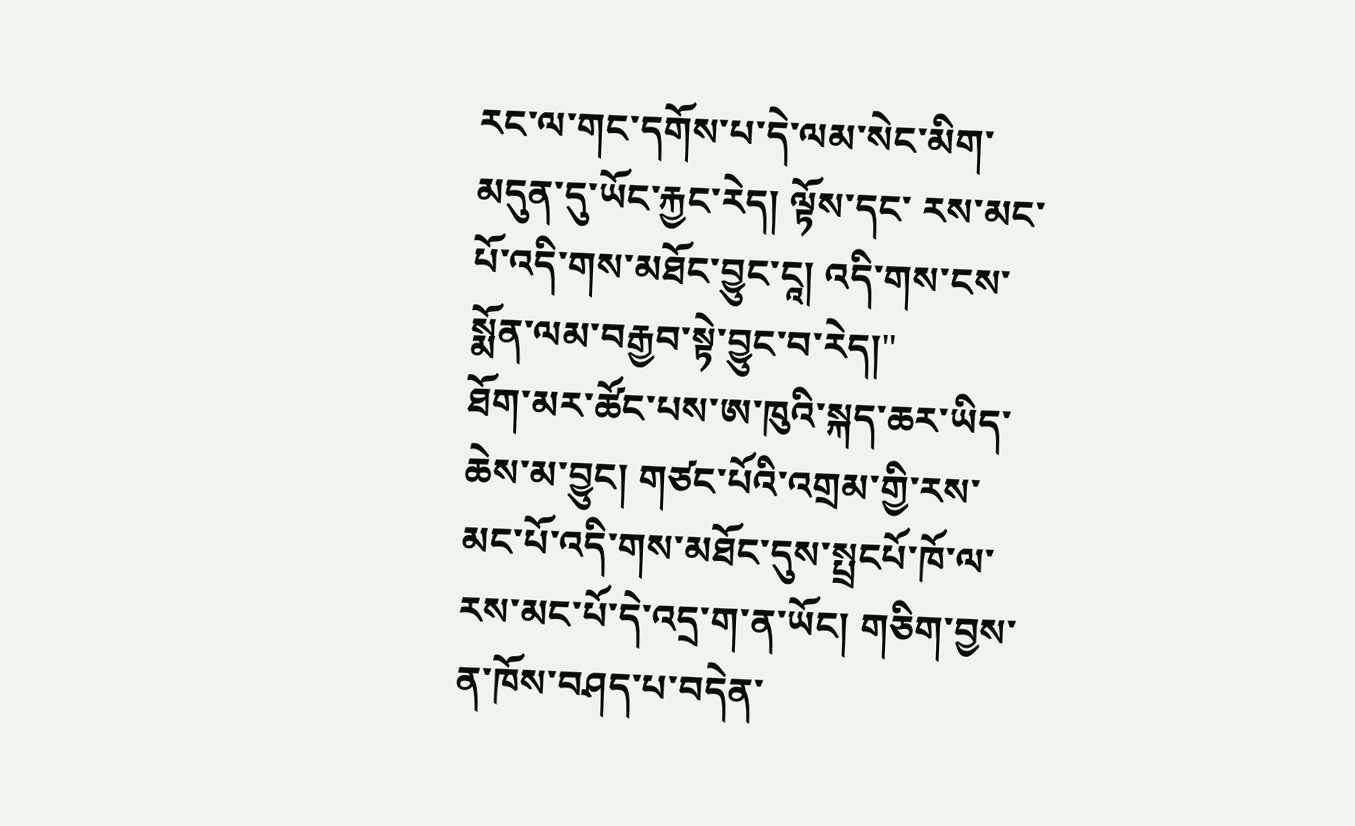རང་ལ་གང་དགོས་པ་དེ་ལམ་སེང་མིག་མདུན་དུ་ཡོང་རྐྱང་རེད། ལྟོས་དང་ རས་མང་པོ་འདི་གས་མཐོང་བྱུང་ངཱ། འདི་གས་ངས་སྨོན་ལམ་བརྒྱབ་སྟེ་བྱུང་བ་རེད།"
ཐོག་མར་ཚོང་པས་ཨ་ཁུའི་སྐད་ཆར་ཡིད་ཆེས་མ་བྱུང། གཙང་པོའི་འགྲམ་གྱི་རས་མང་པོ་འདི་གས་མཐོང་དུས་སྤྲངཔོ་ཁོ་ལ་རས་མང་པོ་དེ་འདྲ་ག་ན་ཡོང། གཅིག་བྱས་ན་ཁོས་བཤད་པ་བདེན་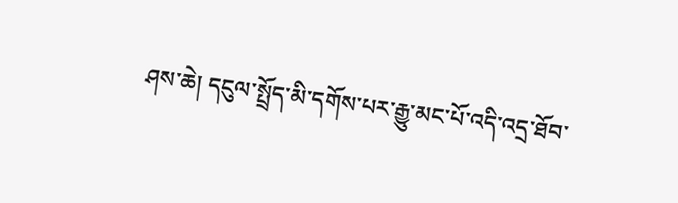ཤས་ཆེ། དངུལ་སྤྲོད་མི་དགོས་པར་རྒྱུ་མང་པོ་འདི་འདྲ་ཐོབ་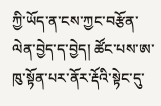ཀྱི་ཡོད་ན་ངས་ཀྱང་བརྩོན་ལེན་བྱེད་ད་བྱེད། ཚོང་པས་ཨ་ཁུ་སྟོན་པར་ནོར་རྡོའི་སྟེང་དུ་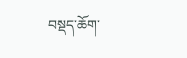བསྡད་ཆོག་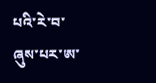པའི་རེ་བ་ཞུས་པར་ཨ་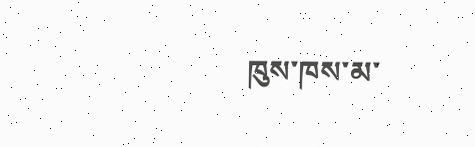ཁུས་ཁས་མ་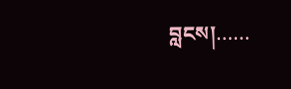བླངས།……